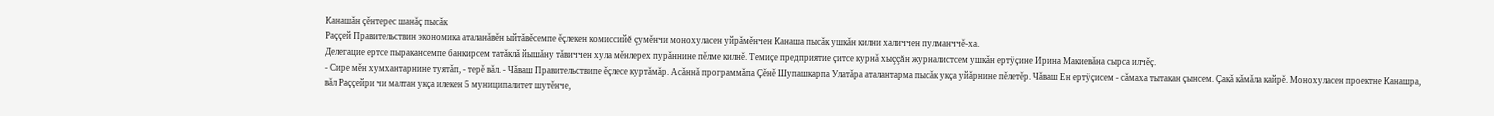Канашăн çĕнтерес шанăç пысăк
Раççей Правительствин экономика аталанăвĕн ыйтăвĕсемпе ĕçлекен комиссийĕ çумĕнчи монохуласен уйрăмĕнчен Канаша пысăк ушкăн килни халиччен пулманччĕ-ха.
Делегацие ертсе пыракансемпе банкирсем татăклă йышăну тăвиччен хула мĕнлерех пурăннине пĕлме килнĕ. Темиçе предприятие çитсе курнă хыççăн журналистсем ушкăн ертÿçине Ирина Макиевăна сырса илчĕç.
- Сире мĕн хумхантарнине туятăп, - терĕ вăл. - Чăваш Правительствипе ĕçлесе куртăмăр. Асăннă программăпа Çĕнĕ Шупашкарпа Улатăра аталантарма пысăк укçа уйăрнине пĕлетĕр. Чăваш Ен ертÿçисем - сăмаха тытакан çынсем. Çакă кăмăла кайрĕ. Монохуласен проектне Канашра, вăл Раççейри чи малтан укçа илекен 5 муниципалитет шутĕнче,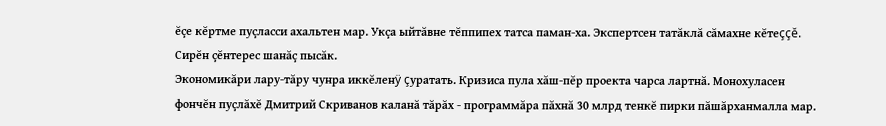ĕçе кĕртме пуçласси ахальтен мар. Укçа ыйтăвне тĕппипех татса паман-ха. Экспертсен татăклă сăмахне кĕтеççĕ. Сирĕн çĕнтерес шанăç пысăк.
Экономикăри лару-тăру чунра иккĕленÿ çуратать. Кризиса пула хăш-пĕр проекта чарса лартнă. Монохуласен фончĕн пуçлăхĕ Дмитрий Скриванов каланă тăрăх - программăра пăхнă 30 млрд тенкĕ пирки пăшăрханмалла мар.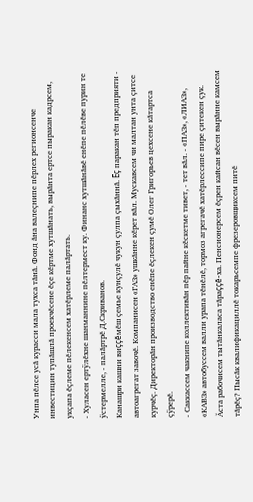Унпа пĕлсе усă курасси мала тухса тăнă. Фонд ăна валеçнипе пĕрлех регионсенче инвестицин тупăшлă проекчĕсене ĕçе кĕртме хутшăнать, вырăнта ертсе пыракан кадрсем, укçапа ĕçлеме пĕлекенсем хатĕрлеме палăртать.
- Хуласен ертÿлĕхне шанманнине пĕлтермест ку. Финанс хутшăнăвĕ енĕпе пĕлĕве пурин те ÿстермелле, - палăртрĕ Д.Скриванов.
Канашри кашни виççĕмĕш çемье кунçулĕ чукун çулпа çыхăннă. Ĕç паракан тĕп предприяти - автоагрегат завочĕ. Компанисен «ГАЗ» ушкăнне кĕрет вăл. Мускавсем чи малтан унта çитсе курчĕç. Директорăн производство енĕпе ĕçлекен çумĕ Олег Григорьев цехсене кăтартса çÿрерĕ.
- Саккассем чакнипе коллективăн пĕр пайне кĕскетме тивет, - тет вăл. - «ПАЗ», «ЛИАЗ», «КАВЗ» автобуссем валли урапа тĕнĕлĕ, тормоз агрегачĕ хатĕрлессипе пире çитекен çук. Ăста рабочисем тытăнкаласа тăраççĕ-ха. Пенсионерсем ĕçрен кайсан вĕсен вырăнне камсем тăрĕç? Пысăк квалификациллĕ токарьсемпе фрезеровщиксем питĕ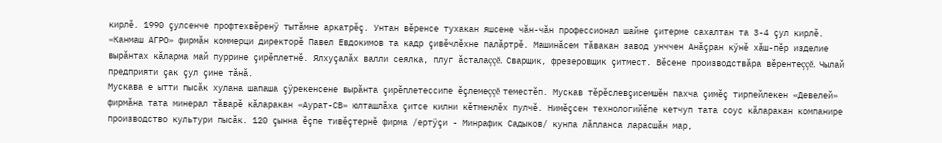кирлĕ. 1990 çулсенче профтехвĕренÿ тытăмне аркатрĕç. Унтан вĕренсе тухакан яшсене чăн-чăн профессионал шайне çитерме сахалтан та 3-4 çул кирлĕ.
«Канмаш АГРО» фирмăн коммерци директорĕ Павел Евдокимов та кадр çивĕчлĕхне палăртрĕ. Машинăсем тăвакан завод унччен Анăçран кÿнĕ хăш-пĕр изделие вырăнтах кăларма май пуррине çирĕплетнĕ. Ялхуçалăх валли сеялка, плуг ăсталаççĕ. Сварщик, фрезеровщик çитмест. Вĕсене производствăра вĕрентеççĕ. Чылай предприяти çак çул çине тăнă.
Мускава е ытти пысăк хулана шапаша çÿрекенсене вырăнта çирĕплетессипе ĕçлемеççĕ теместĕп. Мускав тĕрĕслевçисемшĕн пахча çимĕç тирпейлекен «Девелей» фирмăна тата минерал тăварĕ кăларакан «Аурат-СВ» юлташлăха çитсе килни кĕтменлĕх пулчĕ. Нимĕçсен технологийĕпе кетчуп тата соус кăларакан компанире производство культури пысăк. 120 çынна ĕçпе тивĕçтернĕ фирма /ертÿçи - Минрафик Садыков/ кунпа лăпланса ларасшăн мар,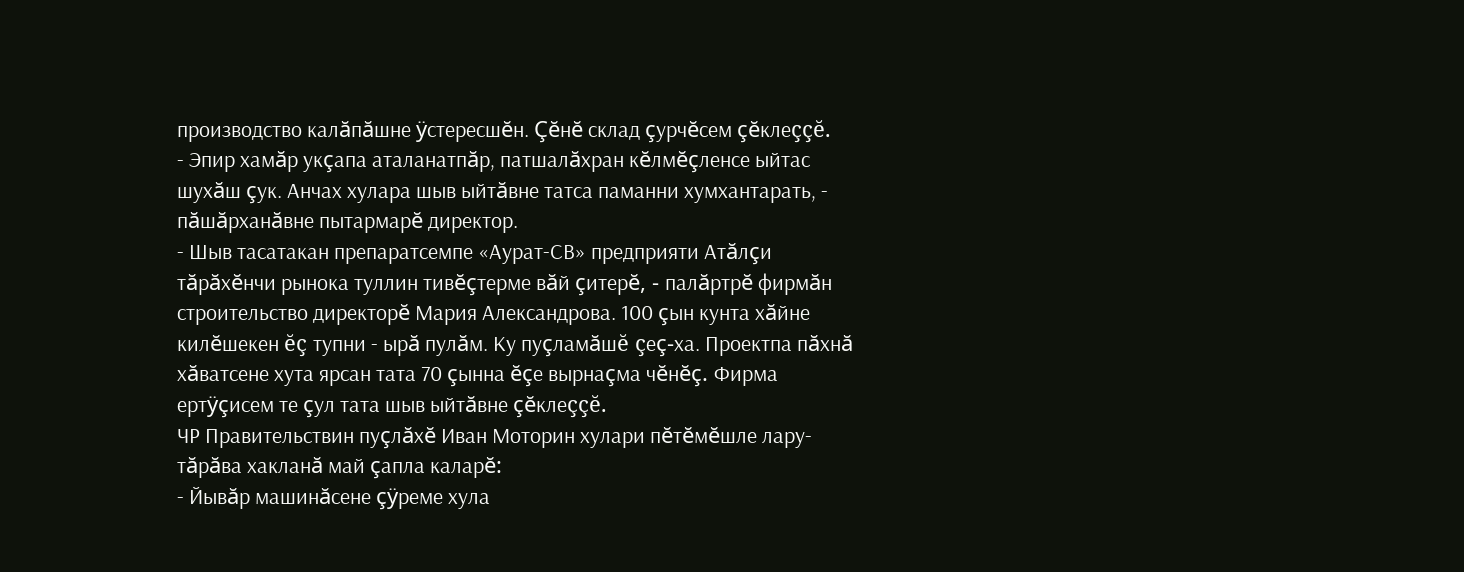производство калăпăшне ÿстересшĕн. Çĕнĕ склад çурчĕсем çĕклеççĕ.
- Эпир хамăр укçапа аталанатпăр, патшалăхран кĕлмĕçленсе ыйтас шухăш çук. Анчах хулара шыв ыйтăвне татса паманни хумхантарать, - пăшăрханăвне пытармарĕ директор.
- Шыв тасатакан препаратсемпе «Аурат-СВ» предприяти Атăлçи тăрăхĕнчи рынока туллин тивĕçтерме вăй çитерĕ, - палăртрĕ фирмăн строительство директорĕ Мария Александрова. 100 çын кунта хăйне килĕшекен ĕç тупни - ырă пулăм. Ку пуçламăшĕ çеç-ха. Проектпа пăхнă хăватсене хута ярсан тата 70 çынна ĕçе вырнаçма чĕнĕç. Фирма ертÿçисем те çул тата шыв ыйтăвне çĕклеççĕ.
ЧР Правительствин пуçлăхĕ Иван Моторин хулари пĕтĕмĕшле лару-тăрăва хакланă май çапла каларĕ:
- Йывăр машинăсене çÿреме хула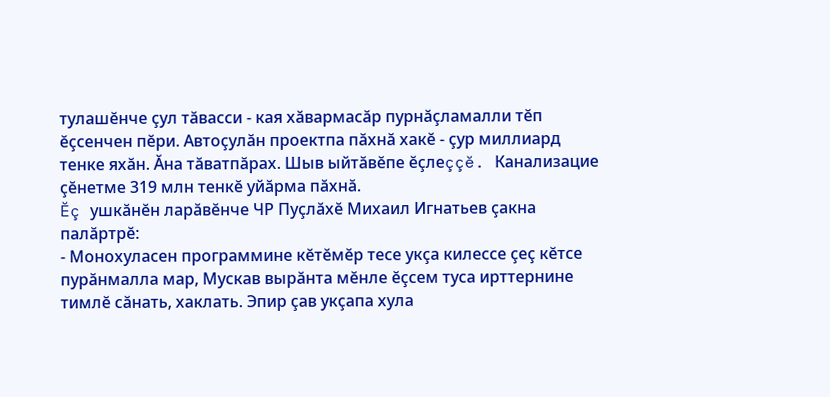тулашĕнче çул тăвасси - кая хăвармасăр пурнăçламалли тĕп ĕçсенчен пĕри. Автоçулăн проектпа пăхнă хакĕ - çур миллиард тенке яхăн. Ăна тăватпăрах. Шыв ыйтăвĕпе ĕçлеççĕ. Канализацие çĕнетме 319 млн тенкĕ уйăрма пăхнă.
Ĕç ушкăнĕн ларăвĕнче ЧР Пуçлăхĕ Михаил Игнатьев çакна палăртрĕ:
- Монохуласен программине кĕтĕмĕр тесе укçа килессе çеç кĕтсе пурăнмалла мар, Мускав вырăнта мĕнле ĕçсем туса ирттернине тимлĕ сăнать, хаклать. Эпир çав укçапа хула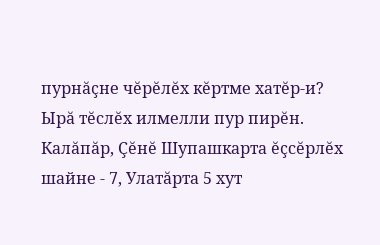пурнăçне чĕрĕлĕх кĕртме хатĕр-и? Ырă тĕслĕх илмелли пур пирĕн. Калăпăр, Çĕнĕ Шупашкарта ĕçсĕрлĕх шайне - 7, Улатăрта 5 хут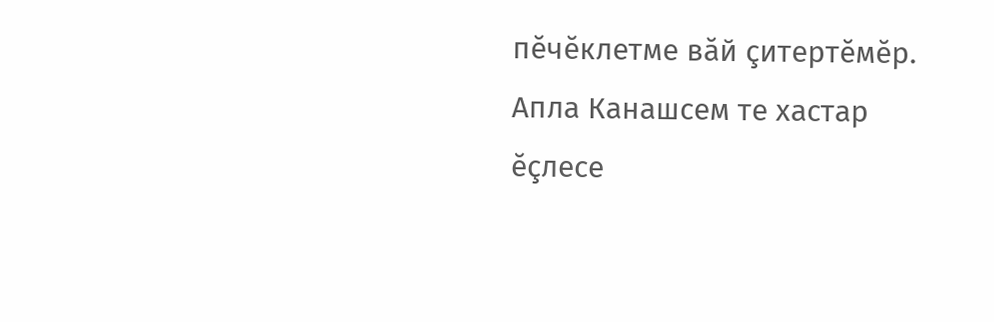пĕчĕклетме вăй çитертĕмĕр. Апла Канашсем те хастар ĕçлесе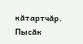кăтартчăр. Пысăк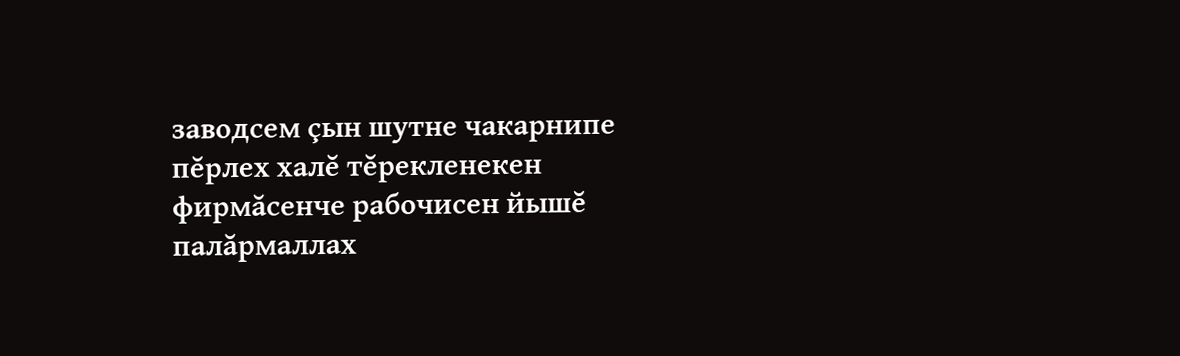заводсем çын шутне чакарнипе пĕрлех халĕ тĕрекленекен фирмăсенче рабочисен йышĕ палăрмаллах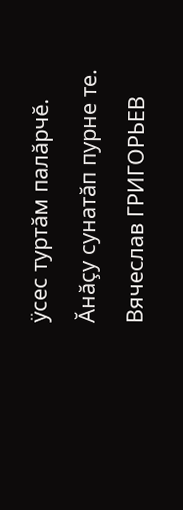ÿсес туртăм палăрчĕ. Ăнăçу сунатăп пурне те.
Вячеслав ГРИГОРЬЕВ